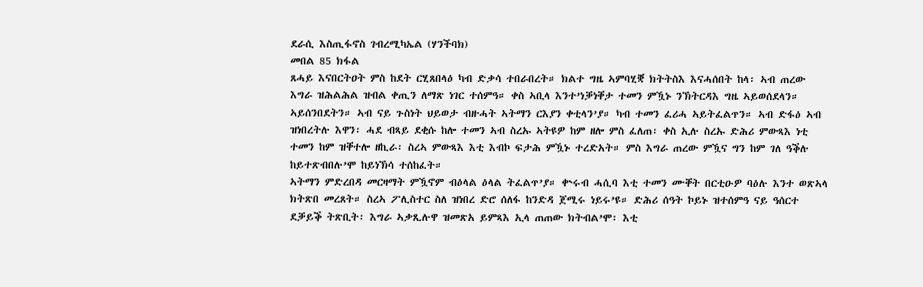ደራሲ እስጢፋኖስ ገብረሚካኤል (ሃንችባክ)
መበል 85 ክፋል
ጸሓይ እናበርትዐት ምስ ከደት ርሂጸበላዕ ካብ ድቃሳ ተበራበረት። ክልተ ግዜ ኣምባሂቛ ክትትስእ እናሓሰበት ከላ፡ ኣብ ጠረው እግራ ዝሕልሕል ዝብል ቀጢን ለማጽ ነገር ተሰምዓ። ቀስ ኣቢላ እንተ’ነቓነቐታ ተመን ምዃኑ ንኽትርዳእ ግዜ ኣይወሰደላን። ኣይሰንበደትን። ኣብ ናይ ጉስነት ህይወታ ብዙሓት ኣትማን ርእያን ቀቲላን’ያ። ካብ ተመን ፈሪሓ ኣይትፈልጥን። ኣብ ድፋዕ ኣብ ዝነበረትሉ እዋን፡ ሓደ ብጻይ ደቂሱ ከሎ ተመን ኣብ ስረኡ ኣትዩዎ ከም ዘሎ ምስ ፈለጠ፡ ቀስ ኢሉ ስረኡ ድሕሪ ምውጻእ ነቲ ተመን ከም ዝቐተሎ ዘኪራ፡ ስረኣ ምውጻእ እቲ እብኮ ፍታሕ ምዃኑ ተረድአት። ምስ እግራ ጠረው ምዃና ግን ከም ገለ ዓቕሉ ከይተጽብበሉ’ሞ ከይነኽሳ ተሰከፈት።
ኣትማን ምድረበዳ መርዛማት ምዃኖም ብዕላል ዕላል ትፈልጥ’ያ። ቍሩብ ሓሲባ እቲ ተመን ሙቐት በርቲዑዎ ባዕሉ እንተ ወጽኣላ ክትጽበ መረጸት። ስረኣ ፖሊስተር ስለ ዝነበረ ድሮ ሰለፋ ከንድዳ ጀሚሩ ነይሩ’ዩ። ድሕሪ ሰዓት ኮይኑ ዝተሰምዓ ናይ ዓሰርተ ደቓይቕ ትጽቢት፡ እግራ ኣቃጺሉዋ ዝመጽአ ይምጻእ ኢላ ጠጠው ክትብል’ሞ፡ እቲ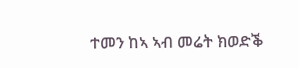ተመን ከኣ ኣብ መሬት ክወድቕ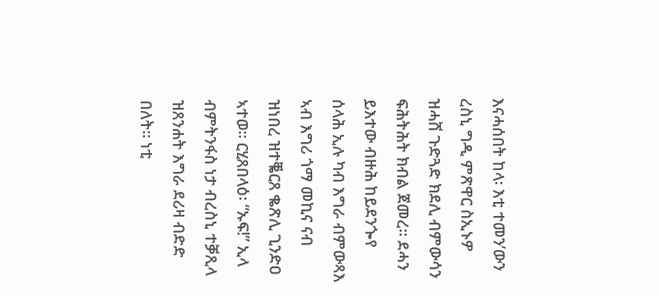እናሓሰበት ከላ፡ እቲ ተመን’ውን ረስኒ ግዲ ምጽዋር ስኢኑዎ ዝሓሸ ጉድጓድ ክደሊ ብምውሳን ፍሕትሕት ክብል ጀመረ። ደሓን ይእተው ብዙሕ ከይደንጐየ ሰላሕ ኢሉ ካብ እግራ ብምውጻእ ኣብ እግሪ ጎማ መኪና ናብ ዝነበረ ዝተቘርጸ ቈጽሊ ጊንድዐ ኣተወ። ርሂጸበላዕ፡ “ኡፍ!” ኢላ ብምትንፋስ ነታ ብረስኒ ተቓጺላ ዝጸንሐት እግራ ደሪዛ ብድድ በለት። ነቲ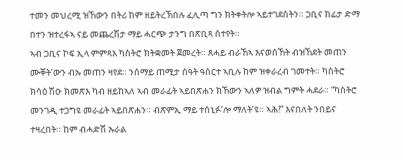ተመን መህረሚ ዝኸውን በትሪ ከም ዘይትረኽበሉ ፈሊጣ ግን ክትቀትሎ ኣይተገደሰትን። ጋቢና ከፊታ ድማ በተን ዝተረፋኣ ናይ መጨረሽታ ማይ ሓርጭ ታንግ በጽቢጻ ሰተየት።
ኣብ ጋቢና ኮፍ ኢላ ምምጻእ ካስትሮ ክትቋመት ጀመረት። ጸሓይ ብራኸኣ እናወሰኸት ብዝኸደት መጠን ሙቐት’ውን ብኡ መጠን ዛየደ። ንሰማይ ጠሚታ ሰዓት ዓሰርተ ኣቢሉ ከም ዝቀራረብ ገመተት። ካስትሮ ክሳዕ ሽዑ ክመጽእ ካብ ዘይከኣለ ኣብ መራፊት ኣይበጽሐን ክኸውን ኣለዎ ዝብል ግምት ሓደራ። “ካስትሮ መንገዲ ተጋግዩ መራፊት ኣይበጽሐን። ብጽምኢ ማይ ተሰኒፉ’ሎ ማለት’ዩ። ኣሕ!” እናበለት ንበይና ተዛረበት። ከም ብሓድሽ ኡራል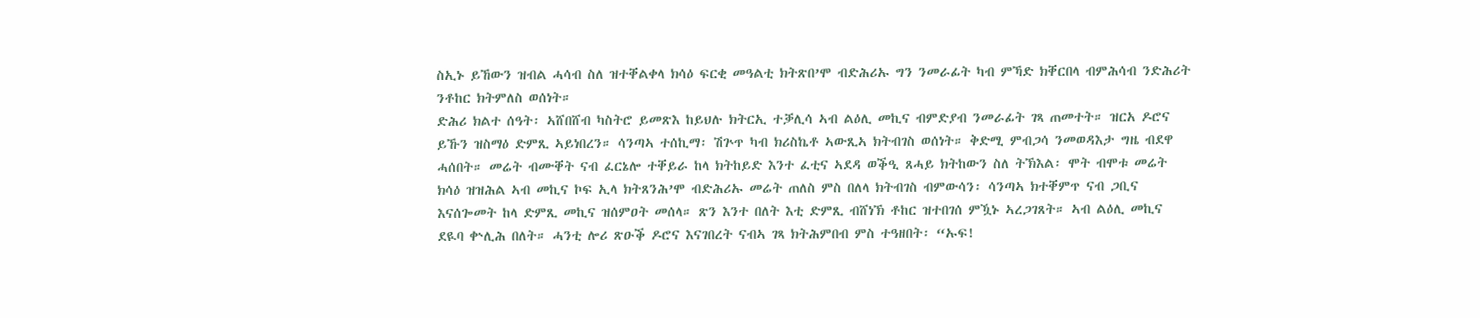ስኢኑ ይኸውን ዝብል ሓሳብ ስለ ዝተቐልቀላ ክሳዕ ፍርቂ መዓልቲ ክትጽበ’ሞ ብድሕሪኡ ግን ንመራፊት ካብ ምኻድ ክቐርበላ ብምሕሳብ ንድሕሪት ንቶከር ክትምለስ ወሰነት።
ድሕሪ ክልተ ሰዓት፡ ኣሸበሸብ ካስትሮ ይመጽእ ከይህሉ ክትርኢ ተቓሊሳ ኣብ ልዕሊ መኪና ብምድያብ ንመራፊት ገጻ ጠመተት። ዝርአ ዶሮና ይኹን ዝስማዕ ድምጺ ኣይነበረን። ሳንጣኣ ተሰኪማ፡ ሽጕጥ ካብ ክሪስኬቶ ኣውጺኣ ክትብገስ ወሰነት። ቅድሚ ምብጋሳ ንመወዳእታ ግዜ ብደዋ ሓሰበት። መሬት ብሙቐት ናብ ፈርኔሎ ተቐይራ ከላ ክትከይድ እንተ ፈቲና ኣደዳ ወቕዒ ጸሓይ ክትከውን ስለ ትኽእል፡ ሞት ብሞቱ መሬት ክሳዕ ዝዝሕል ኣብ መኪና ኮፍ ኢላ ክትጸንሕ’ሞ ብድሕሪኡ መሬት ጠለስ ምስ በለላ ክትብገስ ብምውሳን፡ ሳንጣኣ ክተቐምጥ ናብ ጋቢና እናሰጐመት ከላ ድምጺ መኪና ዝሰምዐት መሰላ። ጽን እንተ በለት እቲ ድምጺ ብሸነኽ ቶከር ዝተበገሰ ምዃኑ ኣረጋገጸት። ኣብ ልዕሊ መኪና ደዪባ ቍሊሕ በለት። ሓንቲ ሎሪ ጽዑቕ ዶሮና እናገበረት ናብኣ ገጻ ክትሕምበብ ምስ ተዓዘበት፡ “ኡፍ!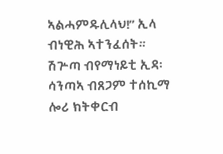ኣልሓምዱሊላህ!” ኢላ ብነዊሕ ኣተንፈሰት።
ሽጕጣ ብየማነይቲ ኢዳ፡ ሳንጣኣ ብጸጋም ተሰኪማ ሎሪ ክትቀርብ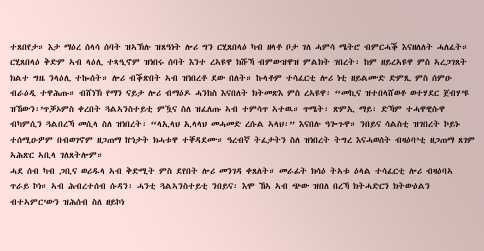ተጸበየታ። እታ ማዕረ ሰላሳ ሰባት ዝኣኽሉ ዝጸዓነት ሎሪ ግን ርሂጸበላዕ ካብ ዘላቶ ቦታ ገለ ሓምሳ ሜትሮ ብምርሓቕ እናዘለለት ሓለፈት። ርሂጸበላዕ ቅድም ኣብ ላዕሊ ተጻዒኖም ዝነበሩ ሰባት እንተ ረኣዩዋ ክሹኻ ብምውዝዋዝ ምልክት ገበረት፡ ከም ዘይረኣዩዋ ምስ ኣረጋገጸት ክልተ ግዜ ንላዕሊ ተኰሰት። ሎሪ ብቕጽበት ኣብ ዝነበረቶ ደው በለት። ኩላቶም ተሳፈርቲ ሎሪ ነቲ ዘይልሙድ ድምጺ ምስ ሰምዑ ብራዕዲ ተዋሕጡ። ብሸነኽ የማን ናይታ ሎሪ ብማዕዶ ሓንከስ እናበለት ክትመጽእ ምስ ረኣዩዋ፡ “መኪና ዝተበላሸወቶ ወተሃደር ጀብሃ’ዩ ዝኸውን፡’ጥቓኦምስ ቀረበት ጓልኣንስተይቲ ምዃና ስለ ዝፈለጡ ኣብ ተምሳጥ ኣተዉ። ጥሜት፡ ጽምኢ ማይ፡ ድኻም ተሓዋዊሱዋ ብካምሲን ጓልበረኻ መሲላ ስለ ዝነበረት፡ “ላኢላህ ኢላላህ መሓመድ ረሱል ኣላህ፡” እናበሉ ዓጐጉዋ። ንበይና ሳልስቲ ዝገበረት ኮይኑ ተሰሚዑዎም በብወገኖም ዘጋጠማ ኵነታት ክሓቱዋ ተቐዳደሙ። ዓረብኛ ትፈታትን ስለ ዝነበረት ትግረ እናሓወሰት ብዛዕባ’ቲ ዘጋጠማ ጸገም ኣሕጽር ኣቢላ ገለጸትሎም።
ሓደ ሰብ ካብ ጋቢና ወሪዱላ ኣብ ቅድሚት ምስ ደየበት ሎሪ መንገዳ ቀጸለት። መራፊት ክሳዕ ትኣቱ ዕላል ተሳፈርቲ ሎሪ ብዛዕባኣ ጥራይ ኮነ። ኣብ ሕብረተሰብ ሱዳን፡ ሓንቲ ጓልኣንስተይቲ ንበይና፡ እሞ ኸኣ ኣብ ጭው ዝበለ በረኻ ክትሓድርን ክትውዕልን ብተኣምር’ውን ዝሕሰብ ስለ ዘይኮነ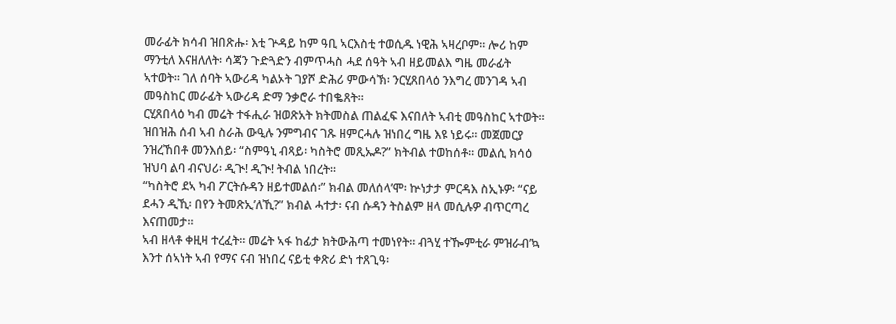መራፊት ክሳብ ዝበጽሑ፡ እቲ ጕዳይ ከም ዓቢ ኣርእስቲ ተወሲዱ ነዊሕ ኣዛረቦም። ሎሪ ከም ማንቲለ እናዘለለት፡ ሳጃን ጉድጓድን ብምጥሓስ ሓደ ሰዓት ኣብ ዘይመልእ ግዜ መራፊት ኣተወት። ገለ ሰባት ኣውሪዳ ካልኦት ገያሾ ድሕሪ ምውሳኽ፡ ንርሂጸበላዕ ንእግረ መንገዳ ኣብ መዓስከር መራፊት ኣውሪዳ ድማ ንቃሮራ ተበቈጸት።
ርሂጸበላዕ ካብ መሬት ተፋሒራ ዝወጽአት ክትመስል ጠልፈፍ እናበለት ኣብቲ መዓስከር ኣተወት። ዝበዝሕ ሰብ ኣብ ስራሕ ውዒሉ ንምግብና ገጹ ዘምርሓሉ ዝነበረ ግዜ እዩ ነይሩ። መጀመርያ ንዝረኸበቶ መንእሰይ፡ “ስምዓኒ ብጻይ፡ ካስትሮ መጺኡዶ?” ክትብል ተወከሰቶ። መልሲ ክሳዕ ዝህባ ልባ ብናህሪ፡ ዲጒ! ዲጒ! ትብል ነበረት።
“ካስትሮ ደኣ ካብ ፖርትሱዳን ዘይተመልሰ፡” ክብል መለሰላ’ሞ፡ ኵነታታ ምርዳእ ስኢኑዎ፡ “ናይ ደሓን ዲኺ፡ በየን ትመጽኢ’ለኺ?” ክብል ሓተታ፡ ናብ ሱዳን ትስልም ዘላ መሲሉዎ ብጥርጣረ እናጠመታ።
ኣብ ዘላቶ ቀዚዛ ተረፈት። መሬት ኣፋ ከፊታ ክትውሕጣ ተመነየት። ብጓሂ ተዀምቲራ ምዝራብ’ኳ እንተ ሰኣነት ኣብ የማና ናብ ዝነበረ ናይቲ ቀጽሪ ድነ ተጸጊዓ፡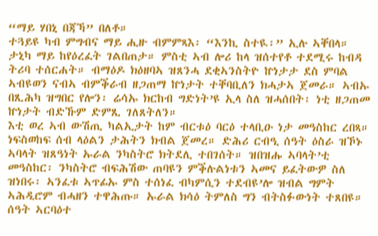“ማይ ሃበኒ በጃኻ” በለቶ።
ተጓይዩ ካብ ምግብና ማይ ሒዙ ብምምጻእ፡ “እንኪ ስተዪ፡” ኢሉ ኣቐበላ። ታኒካ ማይ ከየዕረፈት ገልበጠታ። ምስቲ ኣብ ሎሪ ከላ ዝሰተየቶ ተደሚሩ ከብዳ ትሪባ ተሰርሐት። ብማዕዶ ክዕዘባኣ ዝጸንሓ ደቂኣንስትዮ ኵነታታ ደስ ምባል ኣብዩወን ናብኣ ብምቕራብ ዘጋጠማ ኵነታት ተቐባቢለን ክሓታኣ ጀመራ። ኣብኡ በጺሕካ ዝግበር የሎን፡ ሬሳኡ ክርከብ ግድነት’ዩ ኢላ ስለ ዝሓሰበት፡ ነቲ ዘጋጠመ ኵነታት ብድኹም ድምጺ ገለጸትለን።
እቲ ወረ ኣብ ውሽጢ ካልኢታት ከም ብርቱዕ ባርዕ ተላቢዑ ነታ መዓስከር ረበጻ። ነፍስወከፍ ሰብ ላዕልን ታሕትን ክብል ጀመረ። ድሕሪ ርብዒ ሰዓት ዕስራ ዝኾኑ ኣባላት ዝጸዓነት ኡራል ንካስትሮ ክትደሊ ተበገሰት። ዝበዝሑ ኣባላት’ቲ መዓስከር፡ ንካስትሮ ብፍሕሽው ጠባዩን ምቕሉልነቱን ኣመና ይፈትውዎ ስለ ዝነበሩ፡ ኣንፈቱ ኣጥፊኡ ምስ ተሰነፈ ብካምሲን ተደብዩ’ሎ ዝብል ግምት ኣሕዲሮም ብሓዘን ተዋሕጡ። ኡራል ክሳዕ ትምለስ ግን ብትስፉውነት ተጸበዩ። ሰዓት ኣርባዕተ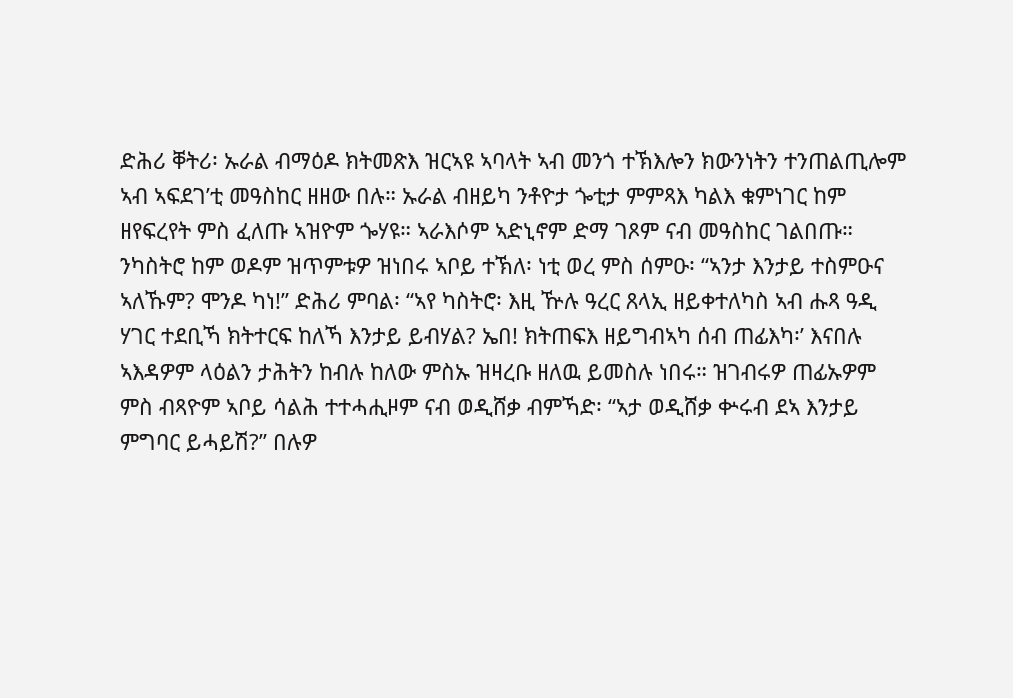ድሕሪ ቐትሪ፡ ኡራል ብማዕዶ ክትመጽእ ዝርኣዩ ኣባላት ኣብ መንጎ ተኽእሎን ክውንነትን ተንጠልጢሎም ኣብ ኣፍደገ’ቲ መዓስከር ዘዘው በሉ። ኡራል ብዘይካ ንቶዮታ ጐቲታ ምምጻእ ካልእ ቁምነገር ከም ዘየፍረየት ምስ ፈለጡ ኣዝዮም ጐሃዩ። ኣራእሶም ኣድኒኖም ድማ ገጾም ናብ መዓስከር ገልበጡ።
ንካስትሮ ከም ወዶም ዝጥምቱዎ ዝነበሩ ኣቦይ ተኽለ፡ ነቲ ወረ ምስ ሰምዑ፡ “ኣንታ እንታይ ተስምዑና ኣለኹም? ሞንዶ ካነ!” ድሕሪ ምባል፡ “ኣየ ካስትሮ፡ እዚ ዅሉ ዓረር ጸላኢ ዘይቀተለካስ ኣብ ሑጻ ዓዲ ሃገር ተደቢኻ ክትተርፍ ከለኻ እንታይ ይብሃል? ኤበ! ክትጠፍእ ዘይግብኣካ ሰብ ጠፊእካ፡’ እናበሉ ኣእዳዎም ላዕልን ታሕትን ከብሉ ከለው ምስኡ ዝዛረቡ ዘለዉ ይመስሉ ነበሩ። ዝገብሩዎ ጠፊኡዎም ምስ ብጻዮም ኣቦይ ሳልሕ ተተሓሒዞም ናብ ወዲሸቃ ብምኻድ፡ “ኣታ ወዲሸቃ ቍሩብ ደኣ እንታይ ምግባር ይሓይሽ?” በሉዎ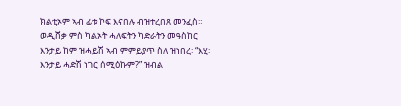ክልቲኦም ኣብ ፊቱ ኮፍ እናበሉ ብዝተረበጸ መንፈስ።
ወዲሸቃ ምስ ካልኦት ሓለፍትን ካድራትን መዓስከር እንታይ ከም ዝሓይሽ ኣብ ምምይያጥ ስለ ዝነበረ፡ “እሂ፡ እንታይ ሓድሽ ነገር ሰሚዕኩም?” ዝብል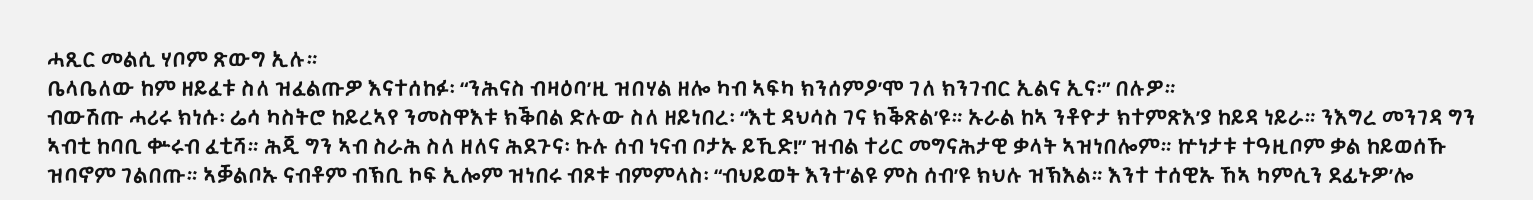ሓጺር መልሲ ሃቦም ጽውግ ኢሉ።
ቤላቤለው ከም ዘይፈቱ ስለ ዝፈልጡዎ እናተሰከፉ፡ “ንሕናስ ብዛዕባ’ዚ ዝበሃል ዘሎ ካብ ኣፍካ ክንሰምዖ’ሞ ገለ ክንገብር ኢልና ኢና፡” በሉዎ።
ብውሽጡ ሓሪሩ ክነሱ፡ ሬሳ ካስትሮ ከይረኣየ ንመስዋእቱ ክቕበል ድሉው ስለ ዘይነበረ፡ “እቲ ዳህሳስ ገና ክቕጽል’ዩ። ኡራል ከኣ ንቶዮታ ክተምጽእ’ያ ከይዳ ነይራ። ንእግረ መንገዳ ግን ኣብቲ ከባቢ ቍሩብ ፈቲሻ። ሕጂ ግን ኣብ ስራሕ ስለ ዘለና ሕደጉና፡ ኩሉ ሰብ ነናብ ቦታኡ ይኺድ!” ዝብል ተሪር መግናሕታዊ ቃላት ኣዝነበሎም። ኵነታቱ ተዓዚቦም ቃል ከይወሰኹ ዝባኖም ገልበጡ። ኣቓልቦኡ ናብቶም ብኽቢ ኮፍ ኢሎም ዝነበሩ ብጾቱ ብምምላስ፡ “ብህይወት እንተ’ልዩ ምስ ሰብ’ዩ ክህሉ ዝኽእል። እንተ ተሰዊኡ ኸኣ ካምሲን ደፊኑዎ’ሎ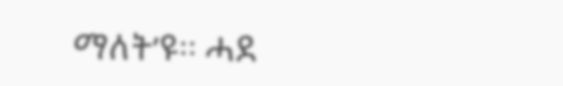ማለት’ዩ። ሓደ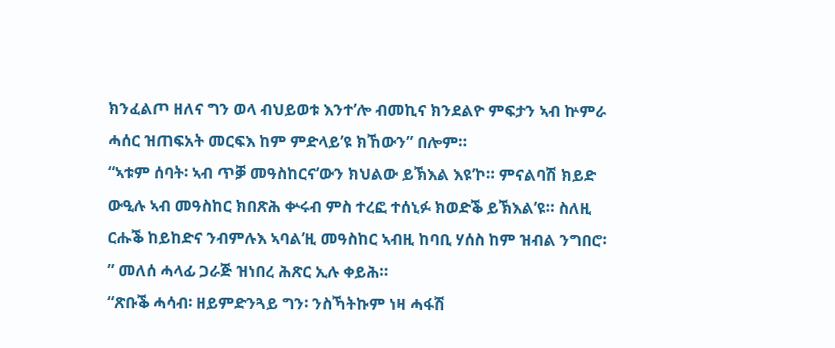ክንፈልጦ ዘለና ግን ወላ ብህይወቱ እንተ’ሎ ብመኪና ክንደልዮ ምፍታን ኣብ ኵምራ ሓሰር ዝጠፍአት መርፍእ ከም ምድላይ’ዩ ክኸውን” በሎም።
“ኣቱም ሰባት፡ ኣብ ጥቓ መዓስከርና’ውን ክህልው ይኽእል እዩ’ኮ። ምናልባሽ ክይድ ውዒሉ ኣብ መዓስከር ክበጽሕ ቍሩብ ምስ ተረፎ ተሰኒፉ ክወድቕ ይኽእል’ዩ። ስለዚ ርሑቕ ከይከድና ንብምሉእ ኣባል’ዚ መዓስከር ኣብዚ ከባቢ ሃሰስ ከም ዝብል ንግበሮ፡” መለሰ ሓላፊ ጋራጅ ዝነበረ ሕጽር ኢሉ ቀይሕ።
“ጽቡቕ ሓሳብ፡ ዘይምድንጓይ ግን፡ ንስኻትኩም ነዛ ሓፋሽ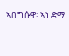ኣበግሱዋ፡ ኣነ ድማ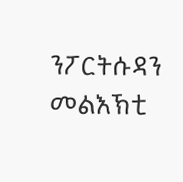ንፖርትሱዳን መልእኽቲ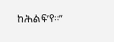ከሕልፍ’የ።”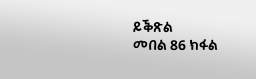ይቕጽል
መበል 86 ክፋል